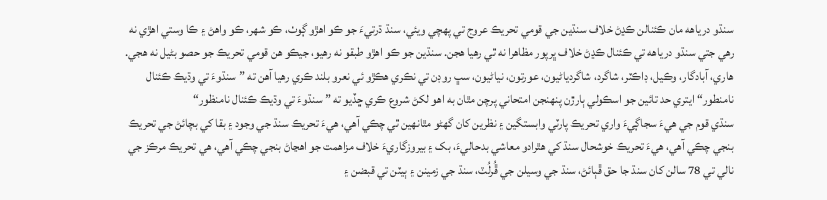سنڌو درياهه مان ڪئنالن ڪڍڻ خلاف سنڌين جي قومي تحريڪ عروج تي پھچي ويئي، سنڌ ڌرتيءَ جو ڪو اھڙو ڳوٺ، ڪو شھر، ڪو واھڻ ۽ ڪا وستي اھڙي نه رھي جتي سنڌو درياهه تي ڪئنال ڪڍڻ خلاف ڀرپور مظاھرا نه ٿي رھيا ھجن. سنڌين جو ڪو اھڙو طبقو نه رھيو، جيڪو ھن قومي تحريڪ جو حصو بڻيل نه ھجي. ھاري، آبادگار، وڪيل، ڊاڪٽر، شاگرد، شاگردياڻيون، عورتون، نياڻيون، سڀ روڊن تي نڪري ھڪڙو ئي نعرو بلند ڪري رھيا آھن ته ”سنڌوءَ تي وڌيڪ ڪئنال نامنطور“ ايتري حد تائين جو اسڪولي ٻارڙن پنھنجن امتحاني پرچن مٿان به اھو لکڻ شروع ڪري ڇڏيو ته ” سنڌوءَ تي وڌيڪ ڪئنال نامنظور“
سنڌي قوم جي ھيءَ سجاڳيءَ واري تحريڪ پارٽي وابستگين ۽ نظرين کان گهڻو مٿانھين ٿي چڪي آھي، ھيءَ تحريڪ سنڌ جي وجود ۽ بقا کي بچائڻ جي تحريڪ بنجي چڪي آھي، ھيءَ تحريڪ خوشحال سنڌ کي ھٿرادو معاشي بدحاليءَ، بک ۽ بيروزگاريءَ خلاف مزاھمت جو اھڃاڻ بنجي چڪي آھي، ھي تحريڪ مرڪز جي نالي تي 78 سالن کان سنڌ جا حق ڦٻائڻ، سنڌ جي وسيلن جي ڦُرلُٽ، سنڌ جي زمينن ۽ ٻيٽن تي قبضن ۽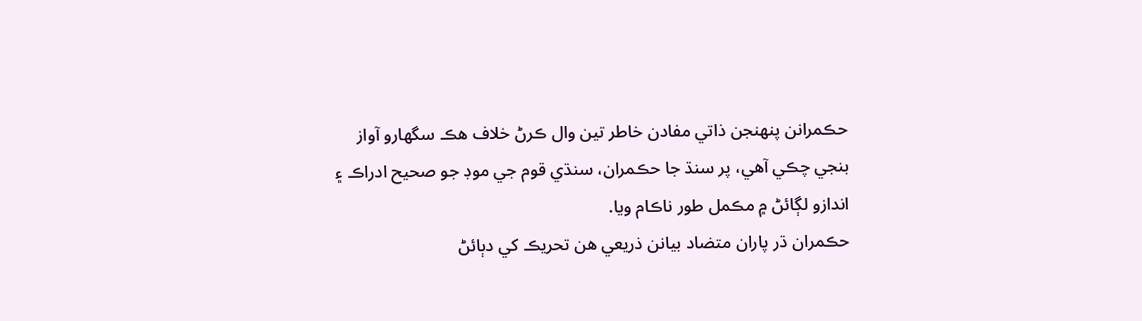حڪمرانن پنھنجن ذاتي مفادن خاطر تين وال ڪرڻ خلاف ھڪ سگهارو آواز بنجي چڪي آھي، پر سنڌ جا حڪمران، سنڌي قوم جي موڊ جو صحيح ادراڪ ۽ اندازو لڳائڻ ۾ مڪمل طور ناڪام ويا.
حڪمران ڌر پاران متضاد بيانن ذريعي ھن تحريڪ کي دٻائڻ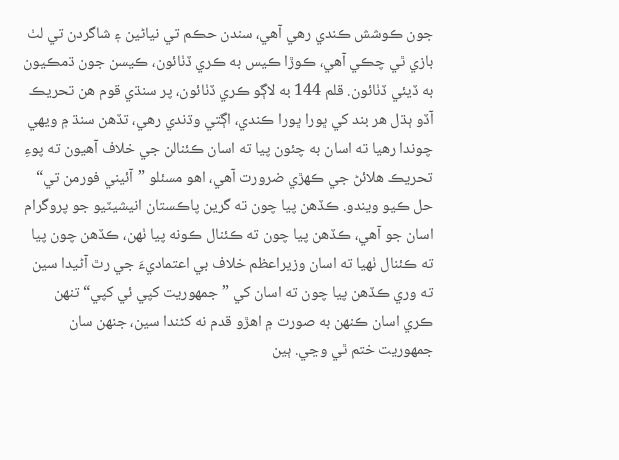جون ڪوشش ڪندي رھي آهي، سندن حڪم تي نياڻين ۽ شاگردن تي لٺ بازي ٿي چڪي آهي، ڪوڙا ڪيس به ڪري ڏٺائون، ڪيسن جون ڌمڪيون به ڏيئي ڏٺائون. قلم 144 به لاڳو ڪري ڏٺائون، پر سنڌي قوم ھن تحريڪ آڏو ٻڌل ھر بند کي ڀورا ڀورا ڪندي، اڳتي وڌندي رھي، تڏھن سنڌ ۾ ويھي چوندا رھيا ته اسان به چئون پيا ته اسان ڪئنالن جي خلاف آھيون ته پوءِ تحريڪ ھلائڻ جي ڪھڙي ضرورت آھي، اھو مسئلو ”آئيني فورمن تي“ حل ڪيو ويندو. ڪڏھن پيا چون ته گرين پاڪستان انيشيٽيو جو پروگرام اسان جو آھي، ڪڏھن پيا چون ته ڪئنال ڪونه پيا ٺھن، ڪڏھن چون پيا ته ڪئنال ٺھيا ته اسان وزيراعظم خلاف بي اعتماديءَ جي رٿ آڻيدا سين ته وري ڪڏھن پيا چون ته اسان کي ”جمھوريت کپي ئي کپي“ تنھن ڪري اسان ڪنھن به صورت ۾ اھڙو قدم نه کڻندا سين، جنھن سان جمھوريت ختم ٿي وڃي. ٻين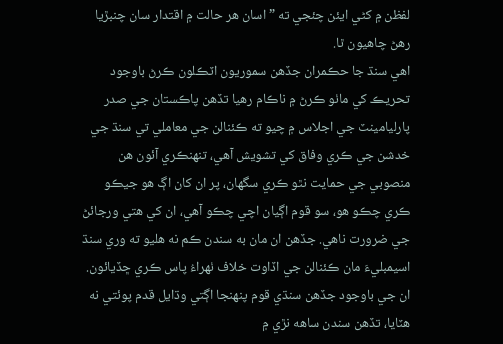لفظن ۾ کڻي ايئن چئجي ته ” اسان ھر حالت ۾ اقتدار سان چنبڙيا رھڻ چاھيون ٿا.
اھي سنڌ جا حڪمران جڏھن سموريون اٽڪلون ڪرڻ باوجود تحريڪ کي ماٺو ڪرڻ ۾ ناڪام رھيا تڏھن پاڪستان جي صدر پارليامينٽ جي اجلاس ۾ چيو ته ڪئنالن جي معاملي تي سنڌ جي خدشن جي ڪري وفاق کي تشويش آھي، تنھنڪري آئون ھن منصوبي جي حمايت نٿو ڪري سگهان، پر ان کان اڳ ھو جيڪو ڪري چڪو ھو، سو قوم اڳيان اچي چڪو آھي، ان کي ھتي ورجائڻ جي ضرورت ناھي. جڏھن ان مان به سندن ڪم نه ھليو ته وري سنڌ اسيمبليءَ مان ڪئنالن جي اڏاوت خلاف ٺھراءُ پاس ڪري ڇڏيائون. ان جي باوجود جڏھن سنڌي قوم پنھنجا اڳتي وڌايل قدم پوئتي نه ھٽايا، تڏھن سندن ساهه نڙي ۾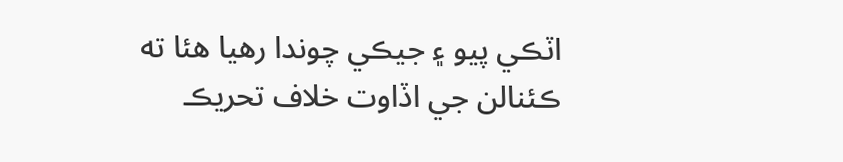اٽڪي پيو ۽ جيڪي چوندا رھيا ھئا ته ڪئنالن جي اڏاوت خلاف تحريڪ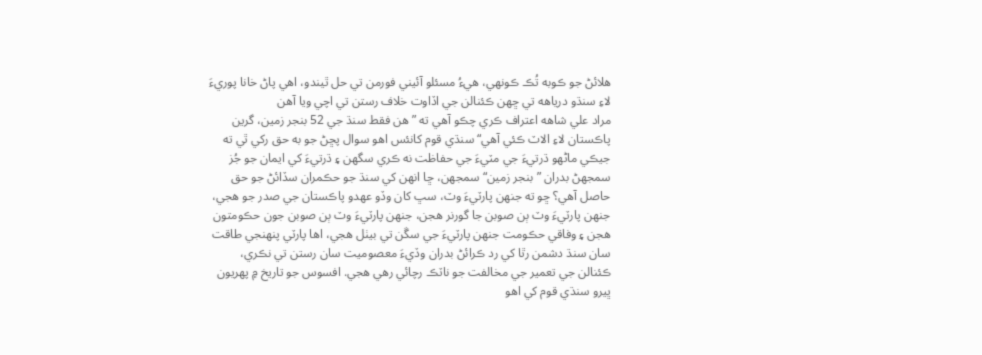ھلائڻ جو ڪوبه تُڪ ڪونھي، ھيءُ مسئلو آئيني فورمن تي حل ٿيندو، اھي پاڻ خانا پوريءَ لاءِ سنڌو درياهه تي ڇھن ڪئنالن جي اڏاوت خلاف رستن تي اچي ويا آھن
مراد علي شاهه اعتراف ڪري چڪو آھي ته ” ھن فقط سنڌ جي 52 بنجر زمين، گرين پاڪستان لاءِ الاٽ ڪئي آھي“ سنڌي قوم کانئس اھو سوال پڇڻ جو به حق رکي ٿي ته جيڪي ماڻھو ڌرتيءَ جي مٽيءَ جي حفاظت نه ڪري سگهن ۽ ڌرتيءَ کي ايمان جو جُز سمجهڻ بدران ”بنجر زمين“ سمجهن، ڇا انھن کي سنڌ جو حڪمران سڏائڻ جو حق حاصل آھي؟ ڇو ته جنھن پارٽيءَ وٽ، سڀ کان وڏو عھدو پاڪستان جي صدر جو ھجي، جنھن پارٽيءَ وٽ ٻن صوبن جا گورنر ھجن، جنھن پارٽيءَ وٽ ٻن صوبن جون حڪومتون ھجن ۽ وفاقي حڪومت جنھن پارٽيءَ جي سڱن تي بيٺل ھجي، اھا پارٽي پنھنجي طاقت سان سنڌ دشمن رٿا کي رد ڪرائڻ بدران وڏيءَ معصوميت سان رستن تي نڪري، ڪئنالن جي تعمير جي مخالفت جو ناٽڪ رچائي رھي ھجي. افسوس جو تاريخ ۾ پھريون ڀيرو سنڌي قوم کي اھو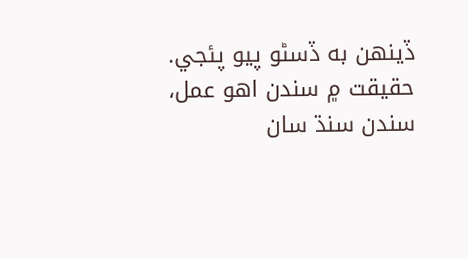ڏينھن به ڏسڻو پيو پئجي.
حقيقت ۾ سندن اھو عمل، سندن سنڌ سان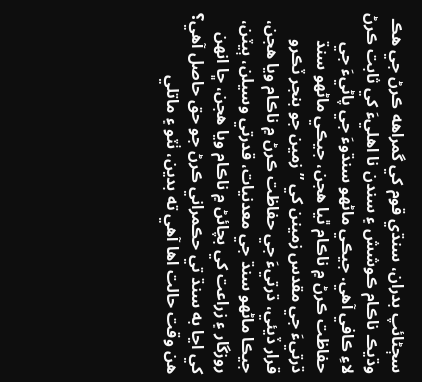سڄڻائپ بدران، سنڌي قوم کي گمراهه ڪرڻ جي ھڪ وڌيڪ ناڪام ڪوشش ۽ سندن نا اھليءَ کي ثابت ڪرڻ لاءِ ڪافي آھي. جيڪي ماڻھو سنڌوءَ جي پاڻيءَ جي حفاظت ڪرڻ ۾ ناڪام ٿيا ھجن، جيڪي ماڻھو سنڌ ڌرتيءَ جي مقدس زمينن کي ” زمين جو بنجر ٽڪرو قرار ڏيئي، ڌرتيءَ جي حفاظت ڪرڻ ۾ ناڪام ويا ھجن، جيڪا ماڻھو سنڌ جي معدنيات، قدرتي وسيلن، ٻيٽن، روزگار ۽ زراعت کي بچائڻ ۾ ناڪام ويا ھجن، ڇا انھن کي اڃا به سنڌ تي حڪمراني ڪرڻ جو حق حاصل آھي؟
ھن وقت حالت اھا آھي ته بدين، ٺٽو ۽ ماتلي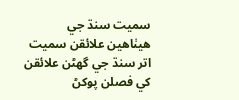سميت سنڌ جي ھيٺاھين علائقن سميت اتر سنڌ جي گهڻن علائقن کي فصلن پوکڻ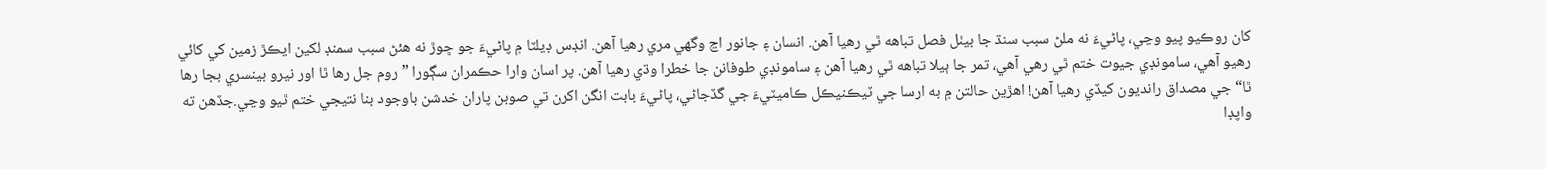کان روڪيو پيو وڃي، پاڻيءَ نه ملڻ سبب سنڌ جا بيٺل فصل تباهه ٿي رھيا آھن. انسان ۽ جانور اڃ وگهي مري رھيا آھن. انڊس ڊيلٽا ۾ پاڻيءَ جو ڇوڙ نه ھئڻ سبب سمنڊ لکين ايڪڙ زمين کي کائي رھيو آھي، سامونڊي جيوت ختم ٿي رھي آھي، تمر جا ٻيلا تباهه ٿي رھيا آھن ۽ سامونڊي طوفانن جا خطرا وڌي رھيا آھن. پر اسان وارا حڪمران سڳورا ” روم جل رھا ٿا اور نيرو بينسري بجا رھا ٿا“ جي مصداق رانديون کيڏي رھيا آھن! اھڙين حالتن ۾ به ارسا جي ٽيڪنيڪل ڪاميٽيءَ جي گڏجاڻي، پاڻيءَ بابت انگن اکرن تي صوبن پاران خدشن باوجود بنا نتيجي ختم ٿيو وڃي.جڏھن ته واپڊا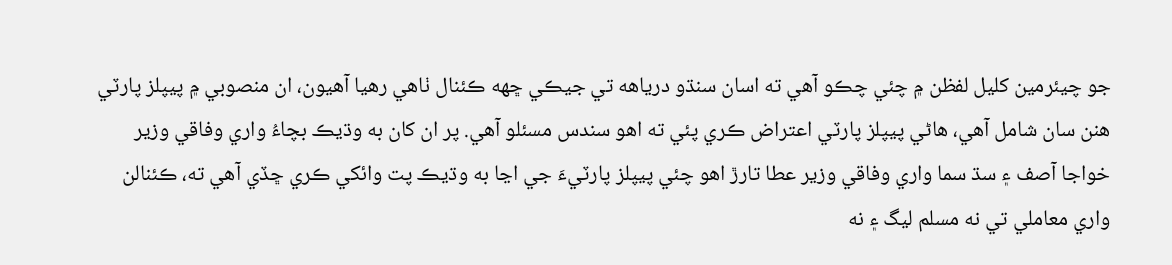جو چيئرمين کليل لفظن ۾ چئي چڪو آھي ته اسان سنڌو درياهه تي جيڪي ڇهه ڪئنال ٺاھي رھيا آھيون، ان منصوبي ۾ پيپلز پارٽي ھنن سان شامل آھي، ھاڻي پيپلز پارٽي اعتراض ڪري پئي ته اھو سندس مسئلو آھي. پر ان کان به وڌيڪ بچاءُ واري وفاقي وزير خواجا آصف ۽ سڌ سما واري وفاقي وزير عطا تارڙ اھو چئي پيپلز پارٽيءَ جي اڃا به وڌيڪ پت وائکي ڪري ڇڏي آھي ته، ڪئنالن واري معاملي تي نه مسلم ليگ ۽ نه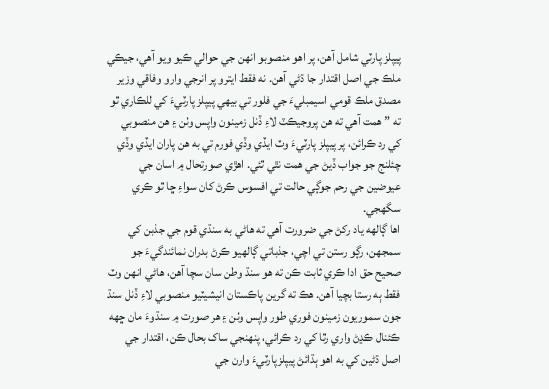پيپلز پارٽي شامل آھن، پر اھو منصوبو انھن جي حوالي ڪيو ويو آھي، جيڪي ملڪ جي اصل اقتدار جا ڌڻي آھن. نه فقط ايترو پر انرجي وارو وفاقي وزير مصدق ملڪ قومي اسيمبليءَ جي فلور تي بيھي پيپلز پارٽيءَ کي للڪاري ٿو ته ” ھمت آھي ته ھن پروجيڪٽ لاءِ ڏنل زمينون واپس وٺن ۽ ھن منصوبي کي رد ڪرائن، پر پيپلز پارٽيءَ وٽ ايڏي وڏي فورم تي به ھن پاران ايڏي وڏي چئلنج جو جواب ڏيڻ جي ھمت نٿي ٿئي. اھڙي صورتحال ۾ اسان جي عيوضين جي رحم جوڳي حالت تي افسوس ڪرڻ کان سواءِ ڇا ٿو ڪري سگهجي.
اھا ڳالهه ياد رکڻ جي ضرورت آھي ته ھاڻي به سنڌي قوم جي جذبن کي سمجهن، رڳو رستن تي اچي، جذباتي ڳالھيو ڪرڻ بدران نمائندگيءَ جو صحيح حق ادا ڪري ثابت ڪن ته ھو سنڌ وطن سان سچا آھن، ھاڻي انھن وٽ فقط ٻه رستا بچيا آھن. ھڪ ته گرين پاڪستان انيشيٽيو منصوبي لاءِ ڏنل سنڌ جون سموريون زمينون فوري طور واپس وٺن ۽ ھر صورت ۾ سنڌوءَ مان ڇهه ڪئنال ڪڍڻ واري رٿا کي رد ڪرائي، پنھنجي ساک بحال ڪن، اقتدار جي اصل ڌڻين کي به اھو ٻڌائڻ پيپلزپارٽيءَ وارن جي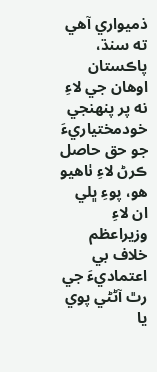ذميواري آھي ته سنڌ، پاڪستان اوھان جي لاءِ نه پر پنھنجي خودمختياريءَ جو حق حاصل ڪرڻ لاءِ ٺاھيو ھو، پوءِ ڀلي ان لاءِ وزيراعظم خلاف بي اعتماديءَ جي رٿ آڻڻي پوي يا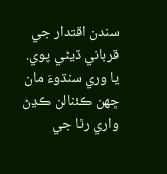سندن اقتدار جي قرباني ڏيڻي پوي. يا وري سنڌوءَ مان ڇھن ڪئنالن ڪڍڻ واري رٿا جي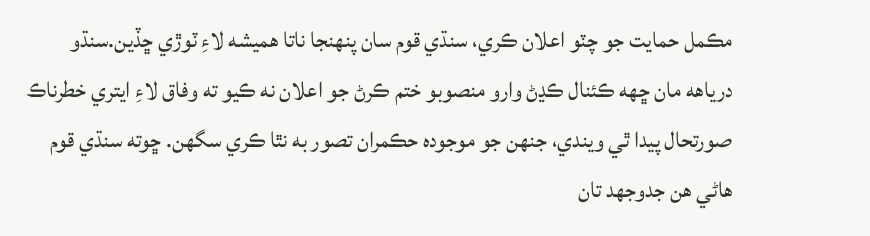مڪمل حمايت جو چٽو اعلان ڪري، سنڌي قوم سان پنھنجا ناتا هميشه لاءِ ٽوڙي ڇڏين.سنڌو درياهه مان ڇهه ڪئنال ڪڍڻ وارو منصوبو ختم ڪرڻ جو اعلان نه ڪيو ته وفاق لاءِ ايتري خطرناڪ صورتحال پيدا ٿي ويندي، جنھن جو موجودہ حڪمران تصور به نٿا ڪري سگهن. ڇوته سنڌي قوم ھاڻي ھن جدوجهد تان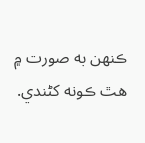ڪنھن به صورت ۾ ھٿ ڪونه کڻندي.